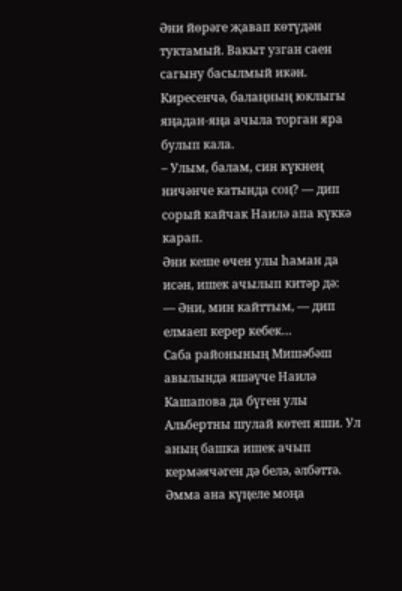Әни йөрәге җавап көтүдән туктамый. Вакыт узган саен сагыну басылмый икән. Киресенчә, балаңның юклыгы яңадан-яңа ачыла торган яра булып кала.
– Улым, балам, син күкнең ничәнче катында соң? — дип сорый кайчак Наилә апа күккә карап.
Әни кеше өчен улы һаман да исән, ишек ачылып китәр дә:
— Әни, мин кайттым, — дип елмаеп керер кебек…
Саба районының Мишәбәш авылында яшәүче Наилә Кашапова да бүген улы Альбертны шулай көтеп яши. Ул аның башка ишек ачып кермәячәген дә белә, әлбәттә. Әмма ана күңеле моңа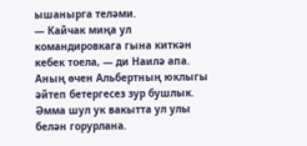ышанырга теләми.
— Кайчак миңа ул командировкага гына киткән кебек тоела, — ди Наилә апа.
Аның өчен Альбертның юклыгы әйтеп бетергесез зур бушлык. Әмма шул ук вакытта ул улы белән горурлана.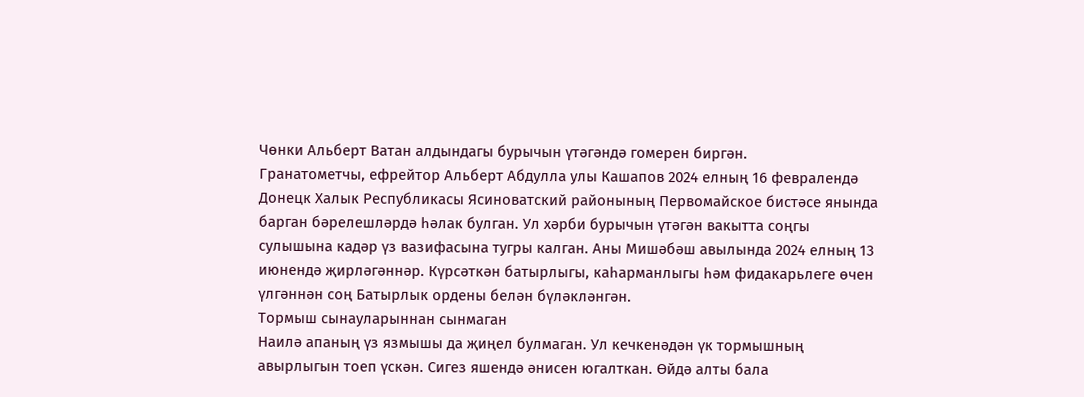Чөнки Альберт Ватан алдындагы бурычын үтәгәндә гомерен биргән.
Гранатометчы, ефрейтор Альберт Абдулла улы Кашапов 2024 елның 16 февралендә Донецк Халык Республикасы Ясиноватский районының Первомайское бистәсе янында барган бәрелешләрдә һәлак булган. Ул хәрби бурычын үтәгән вакытта соңгы сулышына кадәр үз вазифасына тугры калган. Аны Мишәбәш авылында 2024 елның 13 июнендә җирләгәннәр. Күрсәткән батырлыгы, каһарманлыгы һәм фидакарьлеге өчен үлгәннән соң Батырлык ордены белән бүләкләнгән.
Тормыш сынауларыннан сынмаган
Наилә апаның үз язмышы да җиңел булмаган. Ул кечкенәдән үк тормышның авырлыгын тоеп үскән. Сигез яшендә әнисен югалткан. Өйдә алты бала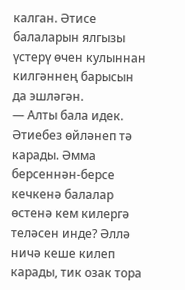калган. Әтисе балаларын ялгызы үстерү өчен кулыннан килгәннең барысын да эшләгән.
— Алты бала идек. Әтиебез өйләнеп тә карады. Әмма берсеннән-берсе кечкенә балалар өстенә кем килергә теләсен инде? Әллә ничә кеше килеп карады, тик озак тора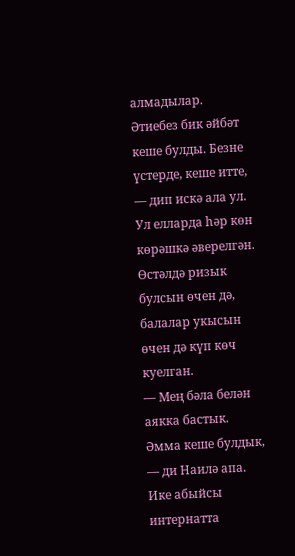алмадылар. Әтиебез бик әйбәт кеше булды. Безне үстерде, кеше итте, — дип искә ала ул.
Ул елларда һәр көн көрәшкә әверелгән. Өстәлдә ризык булсын өчен дә, балалар укысын өчен дә күп көч куелган.
— Мең бәла белән аякка бастык. Әмма кеше булдык, — ди Наилә апа.
Ике абыйсы интернатта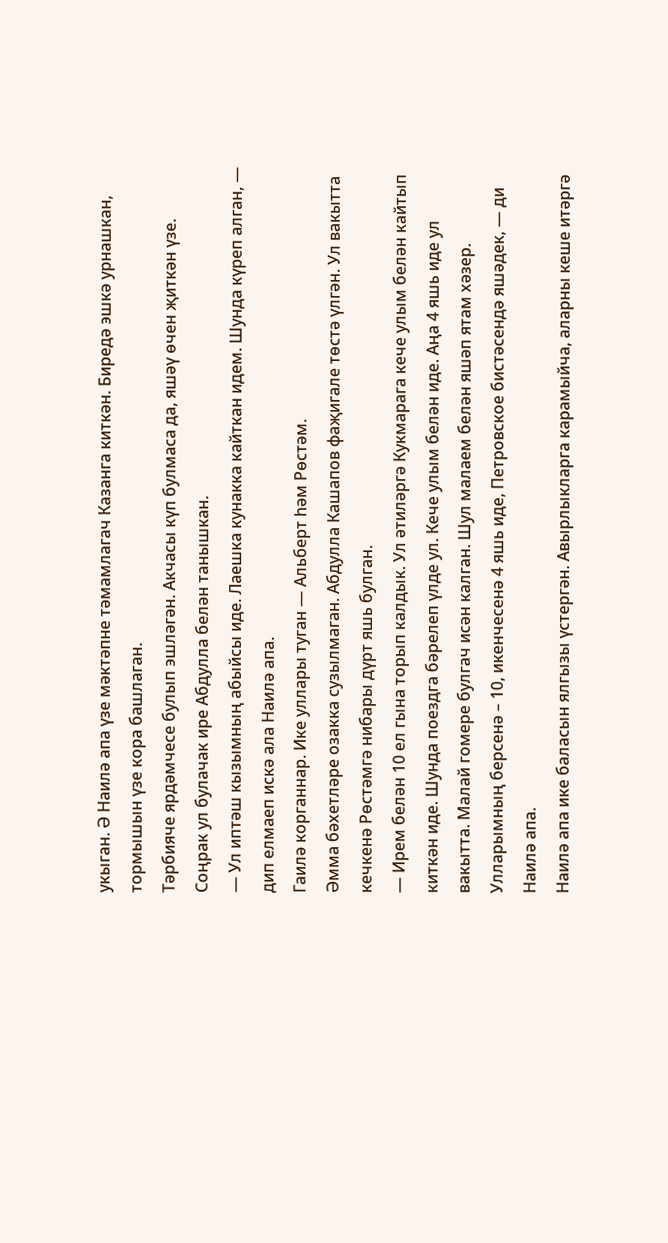укыган. Ә Наилә апа үзе мәктәпне тәмамлагач Казанга киткән. Биредә эшкә урнашкан, тормышын үзе кора башлаган.
Тәрбияче ярдәмчесе булып эшләгән. Акчасы күп булмаса да, яшәү өчен җиткән үзе. Соңрак ул булачак ире Абдулла белән танышкан.
— Ул иптәш кызымның абыйсы иде. Лаешка кунакка кайткан идем. Шунда күреп алган, — дип елмаеп искә ала Наилә апа.
Гаилә корганнар. Ике уллары туган — Альберт һәм Рөстәм.
Әмма бәхетләре озакка сузылмаган. Абдулла Кашапов фаҗигале төстә үлгән. Ул вакытта кечкенә Рөстәмгә нибары дүрт яшь булган.
— Ирем белән 10 ел гына торып калдык. Ул әтиләргә Кукмарага кече улым белән кайтып киткән иде. Шунда поездга бәрелеп үлде ул. Кече улым белән иде. Аңа 4 яшь иде ул вакытта. Малай гомере булгач исән калган. Шул малаем белән яшәп ятам хәзер. Улларымның берсенә – 10, икенчесенә 4 яшь иде, Петровское бистәсендә яшәдек, — ди Наилә апа.
Наилә апа ике баласын ялгызы үстергән. Авырлыкларга карамыйча, аларны кеше итәргә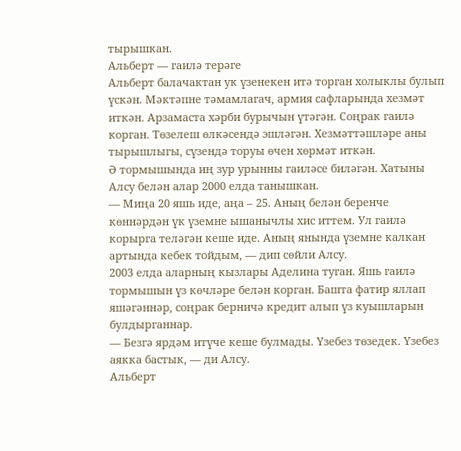тырышкан.
Альберт — гаилә терәге
Альберт балачактан ук үзенекен итә торган холыклы булып үскән. Мәктәпне тәмамлагач, армия сафларында хезмәт иткән. Арзамаста хәрби бурычын үтәгән. Соңрак гаилә корган. Төзелеш өлкәсендә эшләгән. Хезмәттәшләре аны тырышлыгы, сүзендә торуы өчен хөрмәт иткән.
Ә тормышында иң зур урынны гаиләсе биләгән. Хатыны Алсу белән алар 2000 елда танышкан.
— Миңа 20 яшь иде, аңа – 25. Аның белән беренче көннәрдән үк үземне ышанычлы хис иттем. Ул гаилә корырга теләгән кеше иде. Аның янында үземне калкан артында кебек тойдым, — дип сөйли Алсу.
2003 елда аларның кызлары Аделина туган. Яшь гаилә тормышын үз көчләре белән корган. Башта фатир яллап яшәгәннәр, соңрак берничә кредит алып үз куышларын булдырганнар.
— Безгә ярдәм итүче кеше булмады. Үзебез төзедек. Үзебез аякка бастык, — ди Алсу.
Альберт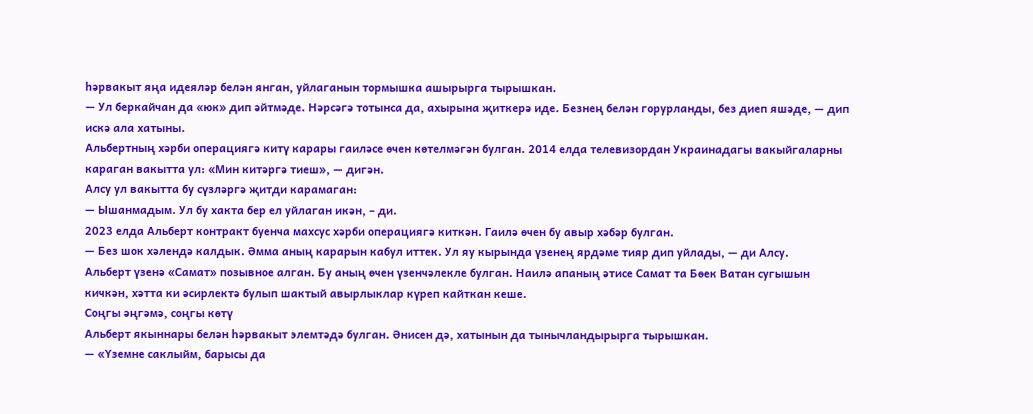һәрвакыт яңа идеяләр белән янган, уйлаганын тормышка ашырырга тырышкан.
— Ул беркайчан да «юк» дип әйтмәде. Нәрсәгә тотынса да, ахырына җиткерә иде. Безнең белән горурланды, без диеп яшәде, — дип искә ала хатыны.
Альбертның хәрби операциягә китү карары гаиләсе өчен көтелмәгән булган. 2014 елда телевизордан Украинадагы вакыйгаларны караган вакытта ул: «Мин китәргә тиеш», — дигән.
Алсу ул вакытта бу сүзләргә җитди карамаган:
— Ышанмадым. Ул бу хакта бер ел уйлаган икән, – ди.
2023 елда Альберт контракт буенча махсус хәрби операциягә киткән. Гаилә өчен бу авыр хәбәр булган.
— Без шок хәлендә калдык. Әмма аның карарын кабул иттек. Ул яу кырында үзенең ярдәме тияр дип уйлады, — ди Алсу.
Альберт үзенә «Самат» позывное алган. Бу аның өчен үзенчәлекле булган. Наилә апаның әтисе Самат та Бөек Ватан сугышын кичкән, хәтта ки әсирлектә булып шактый авырлыклар күреп кайткан кеше.
Соңгы әңгәмә, соңгы көтү
Альберт якыннары белән һәрвакыт элемтәдә булган. Әнисен дә, хатынын да тынычландырырга тырышкан.
— «Үземне саклыйм, барысы да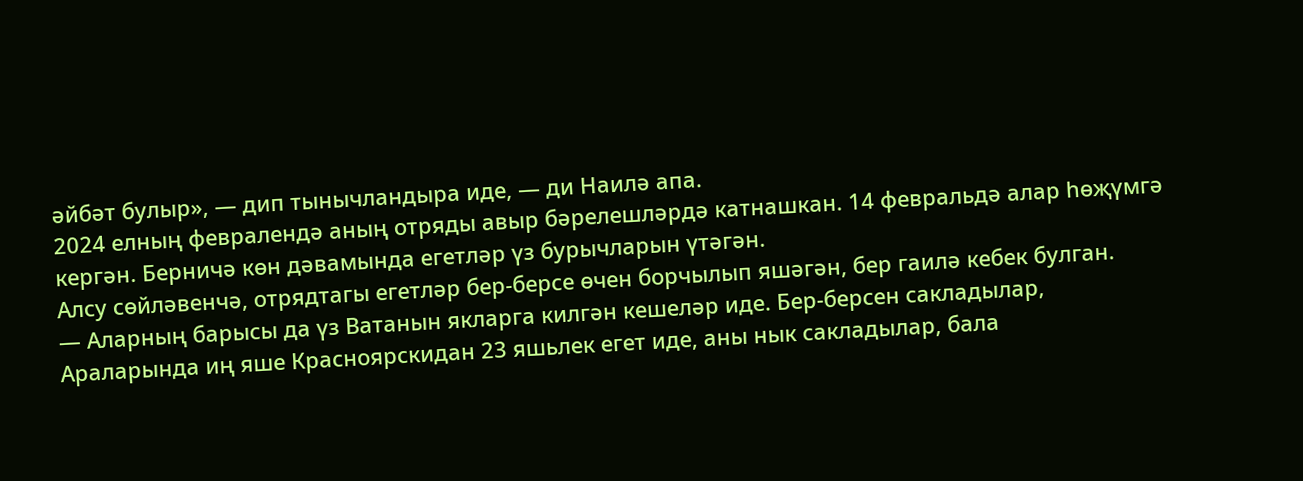әйбәт булыр», — дип тынычландыра иде, — ди Наилә апа.
2024 елның февралендә аның отряды авыр бәрелешләрдә катнашкан. 14 февральдә алар һөҗүмгә кергән. Берничә көн дәвамында егетләр үз бурычларын үтәгән.
Алсу сөйләвенчә, отрядтагы егетләр бер-берсе өчен борчылып яшәгән, бер гаилә кебек булган.
— Аларның барысы да үз Ватанын якларга килгән кешеләр иде. Бер-берсен сакладылар, Араларында иң яше Красноярскидан 23 яшьлек егет иде, аны нык сакладылар, бала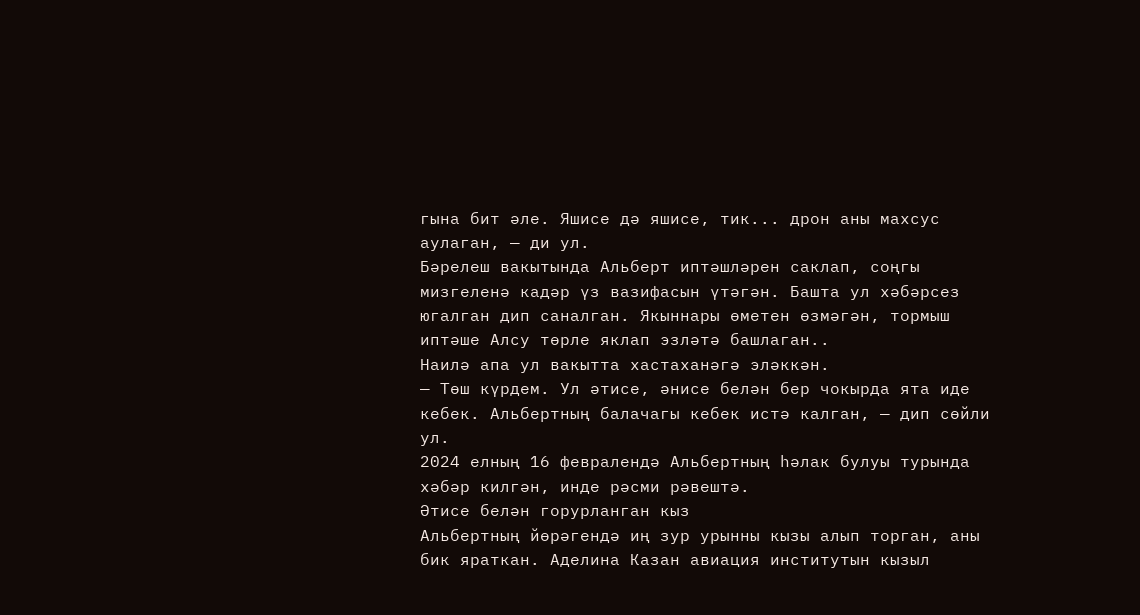гына бит әле. Яшисе дә яшисе, тик... дрон аны махсус аулаган, — ди ул.
Бәрелеш вакытында Альберт иптәшләрен саклап, соңгы мизгеленә кадәр үз вазифасын үтәгән. Башта ул хәбәрсез югалган дип саналган. Якыннары өметен өзмәгән, тормыш иптәше Алсу төрле яклап эзләтә башлаган..
Наилә апа ул вакытта хастаханәгә эләккән.
— Төш күрдем. Ул әтисе, әнисе белән бер чокырда ята иде кебек. Альбертның балачагы кебек истә калган, — дип сөйли ул.
2024 елның 16 февралендә Альбертның һәлак булуы турында хәбәр килгән, инде рәсми рәвештә.
Әтисе белән горурланган кыз
Альбертның йөрәгендә иң зур урынны кызы алып торган, аны бик яраткан. Аделина Казан авиация институтын кызыл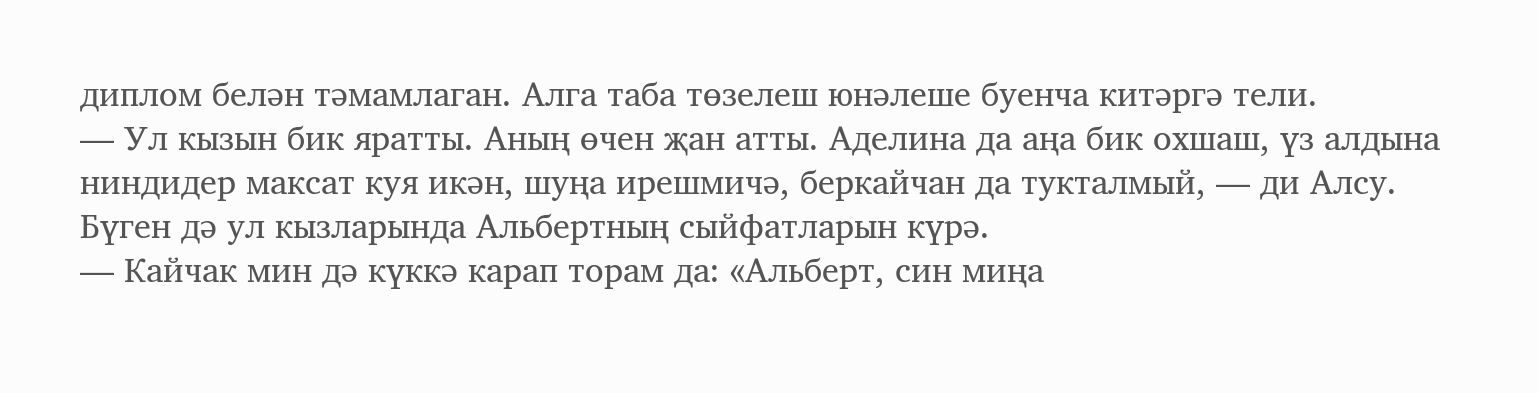диплом белән тәмамлаган. Алга таба төзелеш юнәлеше буенча китәргә тели.
— Ул кызын бик яратты. Аның өчен җан атты. Аделина да аңа бик охшаш, үз алдына ниндидер максат куя икән, шуңа ирешмичә, беркайчан да тукталмый, — ди Алсу.
Бүген дә ул кызларында Альбертның сыйфатларын күрә.
— Кайчак мин дә күккә карап торам да: «Альберт, син миңа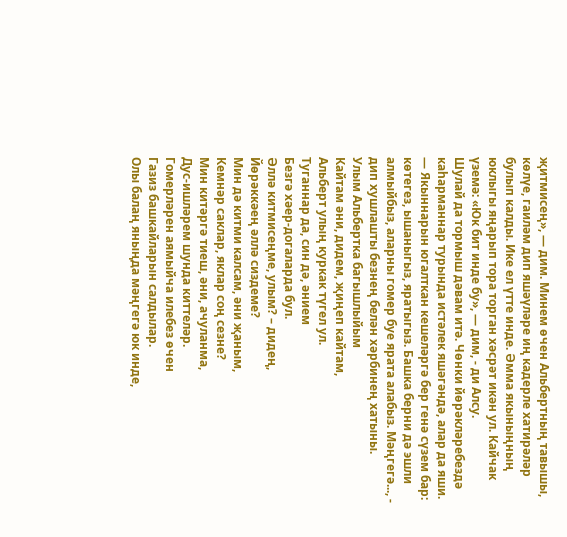җитмисең», — дим. Минем өчен Альбертның тавышы, көлүе, гаиләм дип яшәүләре иң кадерле хатирәләр булып калды. Ике ел үтте инде. Әмма якыныңның юклыгы яңарып тора торган хәсрәт икән ул. Кайчак үземә: «Юк бит инде бу», — дим, - ди Алсу.
Шулай да тормыш дәвам итә. Чөнки йөрәкләребездә каһарманнар турында истәлек яшәгәндә, алар да яши.
— Якыннарын югалткан кешеләргә бер генә сүзем бар: көтегез, ышаныгыз, яратыгыз. Башка берни дә эшли алмыйбыз, аларны гомер буе ярата алабыз. Мәңгегә..., - дип хушлашты безнең белән хәрбинең хатыны.
Улым Альбертка багышлыйым
Кайтам әни, дидем, җиңеп кайтам,
Альберт улың куркак түгел ул.
Туганнар да, син дә, әнием
Безгә хәер-догаларда бул.
Әллә китмисеңме, улым? – дидең,
Йөрәккәең әллә сиздеме?
Мин дә китми калсам, әни җаным,
Кемнәр саклар, яклар соң сезне?
Мин китәргә тиеш, әни, ачуланма,
Дус-ишләрем шунда киттеләр.
Гомерләрен аямыйча илебез өчен
Газиз башкайларын салдылар.
Олы балаң яныңда мәңгегә юк инде,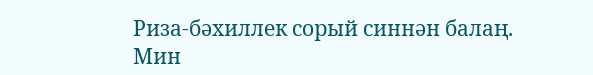Риза-бәхиллек сорый синнән балаң.
Мин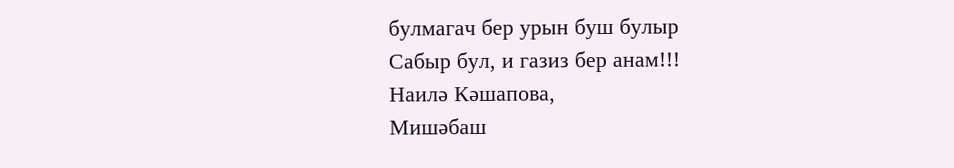булмагач бер урын буш булыр
Сабыр бул, и газиз бер анам!!!
Наилә Кәшапова,
Мишәбаш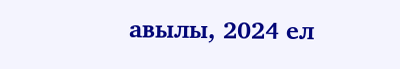авылы, 2024 ел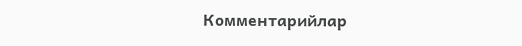Комментарийлар